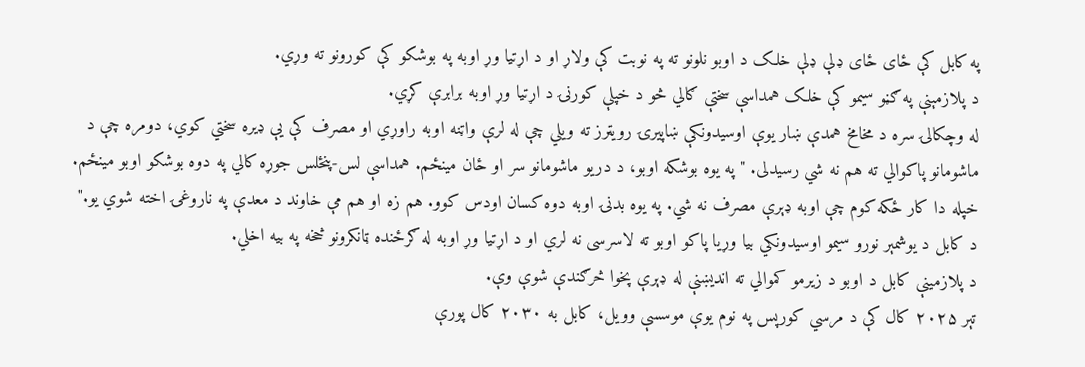په کابل کې ځای ځای ډلې ډلې خلک د اوبو نلونو ته په نوبت کې ولاړ او د اړتیا وړ اوبه په بوشکو کې کورونو ته وړي.
د پلازمېنې په ګڼو سیمو کې خلک همداسې سختې ګالي څو د خپلې کورنۍ د اړتیا وړ اوبه برابرې کړي.
له وچکالۍ سره د مخامخ همدې ښار یوې اوسیدونکې ښاپيرۍ رویټرز ته ویلي چې له لرې واټنه اوبه راوړي او مصرف کې یې ډیره سختي کوي، دومره چې د ماشومانو پاکوالي ته هم نه شي رسیدلی. " په یوه بوشکه اوبو، د دریو ماشومانو سر او ځان مینځم. همداسې لس-پنځلس جوړه کالي په دوه بوشکو اوبو مینځم. خپله دا کار ځکه کوم چې اوبه ډېرې مصرف نه شي. په یوه بدنۍ اوبه دوه کسان اودس کوو. هم زه او هم مې خاوند د معدې په ناروغۍ اخته شوي یو."
د کابل د یوشمېر نورو سیمو اوسیدونکي بیا وړیا پاکو اوبو ته لاسرسی نه لري او د اړتیا وړ اوبه له ګرځنده ټانکرونو څخه په بیه اخلي.
د پلازمینې کابل د اوبو د زیرمو کموالي ته اندیښنې له ډېرې پخوا څرګندې شوې وې.
تېر ۲۰۲۵ کال کې د مرسي کورپس په نوم یوې موسسې وویل، کابل به ۲۰۳۰ کال پورې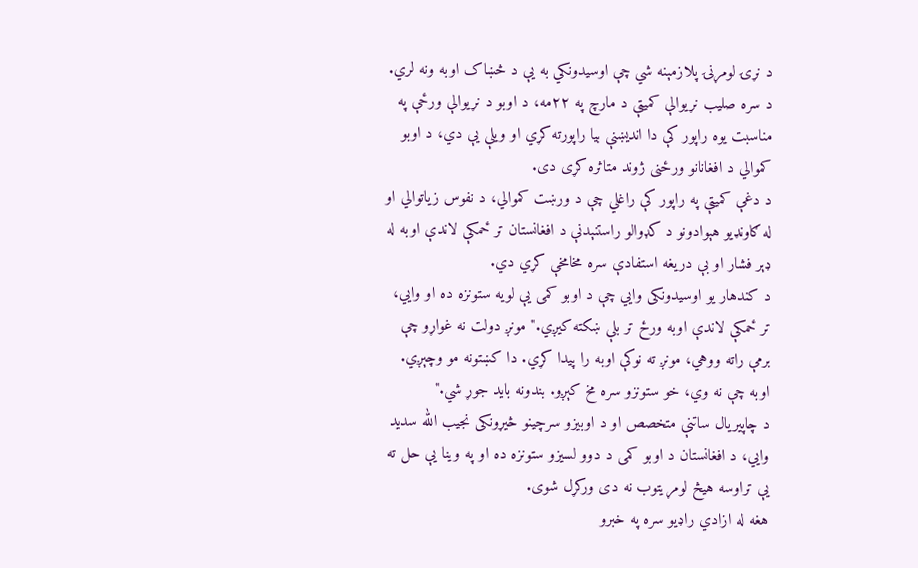د نړۍ لومړنۍ پلازمېنه شي چې اوسیدونکي به یې د څښاک اوبه ونه لري.
د سره صلیب نړیوالې کمیټې د مارچ په ۲۲مه، د اوبو د نړیوالې ورځې په مناسبت یوه راپور کې دا اندیښنې بیا راپورته کړي او ویلې یې دي، د اوبو کموالي د افغانانو ورځنی ژوند متاثره کړی دی.
د دغې کمیټې په راپور کې راغلي چې د ورښت کموالي، د نفوس زیاتوالي او له ګاونډیو هېوادونو د کډوالو راستنېدنې د افغانستان تر ځمکې لاندې اوبه له ډېر فشار او بې دریغه استفادې سره مخامخې کړي دي.
د کندهار یو اوسیدونکی وایي چې د اوبو کمی یې لویه ستونزه ده او وایي، تر ځمکې لاندې اوبه ورځ تر بلې ښکته کیږي." مونږ دولت نه غواړو چې برمې راته ووهي، مونږ ته نوکې اوبه را پيدا کړي. دا کښتونه مو وچېږي. اوبه چې نه وي، خو ستونزو سره مخ کېږو. بندونه باید جوړ شي."
د چاپیریال ساتنې متخصص او د اوبیزو سرچینو څیړونکی نجیب الله سدید وایي، د افغانستان د اوبو کمی د دوو لسیزو ستونزه ده او په وینا یې حل ته یې تراوسه هیڅ لومړیتوب نه دی ورکړل شوی.
هغه له ازادي راډیو سره په خبرو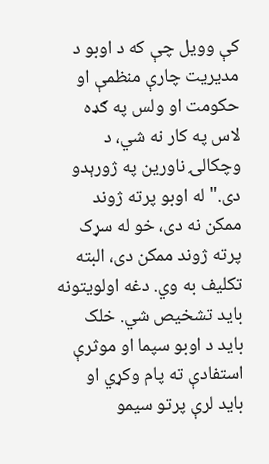کې وویل چې که د اوبو د مدیریت چارې منظمې او حکومت او ولس په ګډه لاس په کار نه شي، د وچکالۍ ناورین په ژورېدو دی." له اوبو پرته ژوند ممکن نه دی، خو له سړک پرته ژوند ممکن دی، البته تکلیف به وي. دغه اولویتونه باید تشخیص شي. خلک باید د اوبو سپما او موثرې استفادې ته پام وکړي او باید لرې پرتو سیمو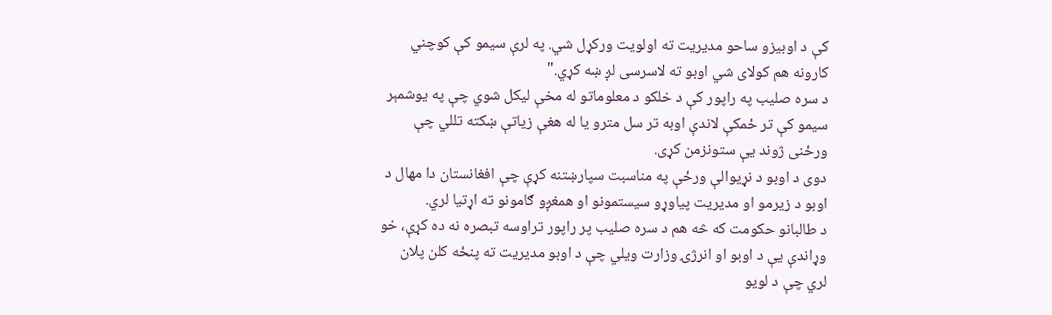کې د اوبیزو ساحو مدیریت ته اولویت ورکړل شي. په لرې سیمو کې کوچني کارونه هم کولای شي اوبو ته لاسرسی لږ ښه کړي."
د سره صلیب په راپور کې د خلکو د معلوماتو له مخې لیکل شوي چې په یوشمېر سیمو کې تر ځمکې لاندې اوبه تر سل مترو یا له هغې زیاتې ښکته تللي چې ورځنی ژوند یې ستونزمن کړی.
دوی د اوبو د نړیوالې ورځې په مناسبت سپارښتنه کړې چې افغانستان دا مهال د اوبو د زیرمو او مدیریت پیاوړو سیستمونو او همغږو ګامونو ته اړتیا لري.
د طالبانو حکومت که څه هم د سره صلیب پر راپور تراوسه تبصره نه ده کړې، خو وړاندې یې د اوبو او انرژۍ وزارت ویلي چې د اوبو مدیریت ته پنځه کلن پلان لري چې د لویو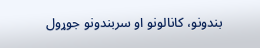بندونو، کانالونو او سربندونو جوړول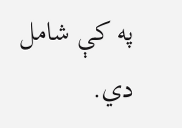په کې شامل دي.